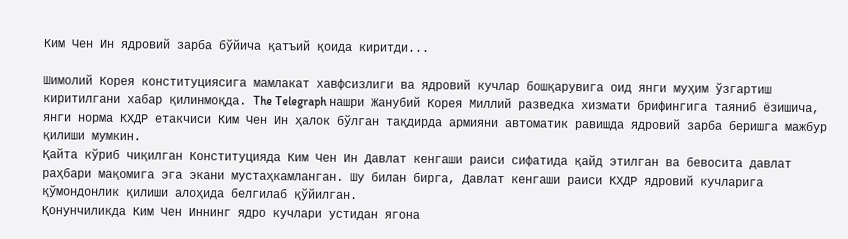Ким Чен Ин ядровий зарба бўйича қатъий қоида киритди...

Шимолий Корея конституциясига мамлакат хавфсизлиги ва ядровий кучлар бошқарувига оид янги муҳим ўзгартиш киритилгани хабар қилинмоқда. The Telegraph нашри Жанубий Корея Миллий разведка хизмати брифингига таяниб ёзишича, янги норма КХДР етакчиси Ким Чен Ин ҳалок бўлган тақдирда армияни автоматик равишда ядровий зарба беришга мажбур қилиши мумкин.
Қайта кўриб чиқилган Конституцияда Ким Чен Ин Давлат кенгаши раиси сифатида қайд этилган ва бевосита давлат раҳбари мақомига эга экани мустаҳкамланган. Шу билан бирга, Давлат кенгаши раиси КХДР ядровий кучларига қўмондонлик қилиши алоҳида белгилаб қўйилган.
Қонунчиликда Ким Чен Иннинг ядро кучлари устидан ягона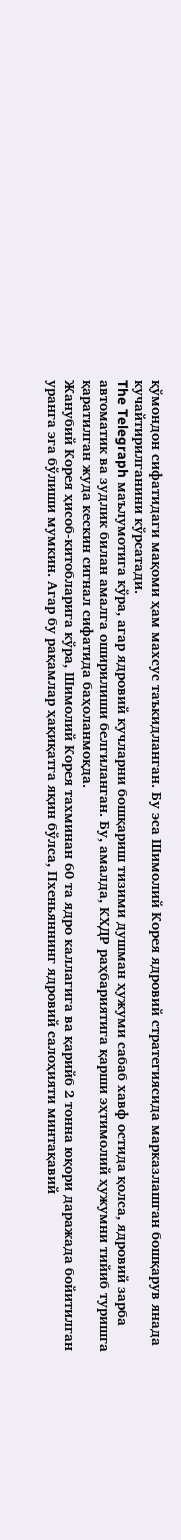қўмондон сифатидаги мақоми ҳам махсус таъкидланган. Бу эса Шимолий Корея ядровий стратегиясида марказлашган бошқарув янада кучайтирилганини кўрсатади.
The Telegraph маълумотига кўра, агар ядровий кучларни бошқариш тизими душман ҳужуми сабаб хавф остида қолса, ядровий зарба автоматик ва зудлик билан амалга оширилиши белгиланган. Бу, амалда, КХДР раҳбариятига қарши эҳтимолий ҳужумни тийиб туришга қаратилган жуда кескин сигнал сифатида баҳоланмоқда.
Жанубий Корея ҳисоб-китобларига кўра, Шимолий Корея тахминан 60 та ядро каллагига ва қарийб 2 тонна юқори даражада бойитилган уранга эга бўлиши мумкин. Агар бу рақамлар ҳақиқатга яқин бўлса, Пхеньяннинг ядровий салоҳияти минтақавий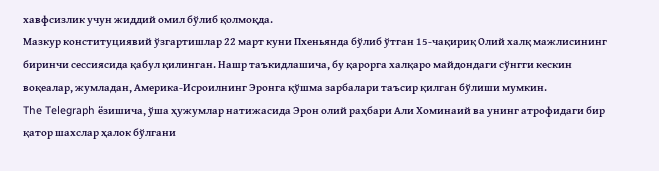хавфсизлик учун жиддий омил бўлиб қолмоқда.
Мазкур конституциявий ўзгартишлар 22 март куни Пхеньянда бўлиб ўтган 15-чақириқ Олий халқ мажлисининг биринчи сессиясида қабул қилинган. Нашр таъкидлашича, бу қарорга халқаро майдондаги сўнгги кескин воқеалар, жумладан, Америка-Исроилнинг Эронга қўшма зарбалари таъсир қилган бўлиши мумкин.
The Telegraph ёзишича, ўша ҳужумлар натижасида Эрон олий раҳбари Али Хоминаий ва унинг атрофидаги бир қатор шахслар ҳалок бўлгани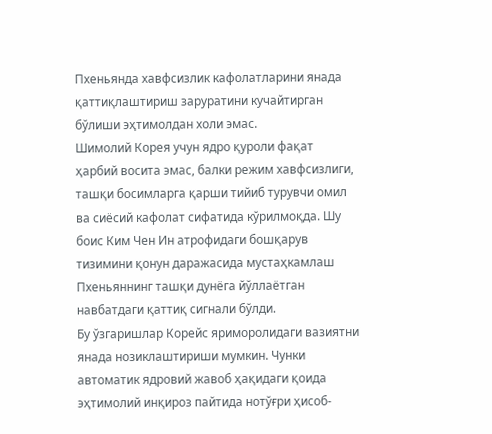Пхеньянда хавфсизлик кафолатларини янада қаттиқлаштириш заруратини кучайтирган бўлиши эҳтимолдан холи эмас.
Шимолий Корея учун ядро қуроли фақат ҳарбий восита эмас, балки режим хавфсизлиги, ташқи босимларга қарши тийиб турувчи омил ва сиёсий кафолат сифатида кўрилмоқда. Шу боис Ким Чен Ин атрофидаги бошқарув тизимини қонун даражасида мустаҳкамлаш Пхеньяннинг ташқи дунёга йўллаётган навбатдаги қаттиқ сигнали бўлди.
Бу ўзгаришлар Корейс яриморолидаги вазиятни янада нозиклаштириши мумкин. Чунки автоматик ядровий жавоб ҳақидаги қоида эҳтимолий инқироз пайтида нотўғри ҳисоб-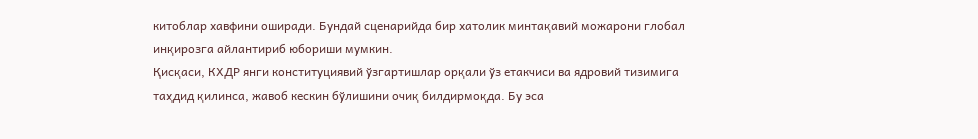китоблар хавфини оширади. Бундай сценарийда бир хатолик минтақавий можарони глобал инқирозга айлантириб юбориши мумкин.
Қисқаси, КХДР янги конституциявий ўзгартишлар орқали ўз етакчиси ва ядровий тизимига таҳдид қилинса, жавоб кескин бўлишини очиқ билдирмоқда. Бу эса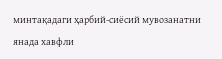минтақадаги ҳарбий-сиёсий мувозанатни янада хавфли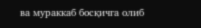ва мураккаб босқичга олиб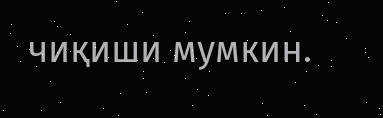чиқиши мумкин.